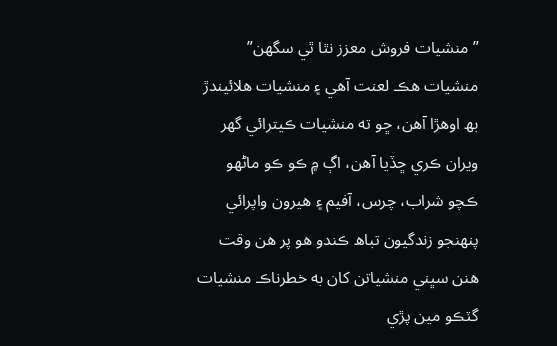”منشيات فروش معزز نٿا ٿي سگهن”
منشيات هڪ لعنت آهي ۽ منشيات هلائيندڙ بھ اوهڙا آهن، ڇو ته منشيات ڪيترائي گهر ويران ڪري ڇڏيا آهن، اڳ ۾ ڪو ڪو ماڻهو ڪچو شراب، چرس، آفيم ۽ هيرون واپرائي پنهنجو زندگيون تباھ ڪندو هو پر هن وقت هنن سڀني منشياتن کان به خطرناڪ منشيات گٽڪو مين پڙي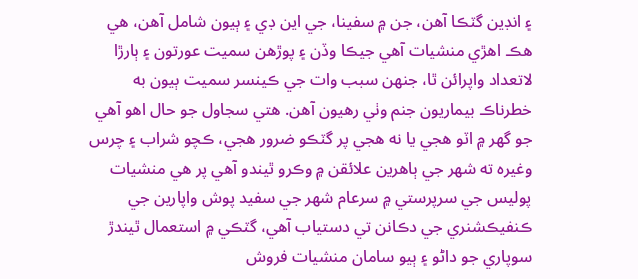۽ انڊين گٽڪا آهن، جن ۾ سفينا، جي اين ڊي ۽ ٻيون شامل آهن، هي هڪ اهڙي منشيات آهي جيڪا وڏن ۽ پوڙهن سميت عورتون ۽ ٻارڙا لاتعداد واپرائن ٿا، جنهن سبب وات جي ڪينسر سميت ٻيون به خطرناڪ بيماريون جنم وٺي رهيون آهن. هتي سجاول جو حال اهو آهي جو گهر ۾ اٽو هجي يا نه هجي پر گٽڪو ضرور هجي، ڪچو شراب ۽ چرس وغيره ته شھر جي ٻاهرين علائقن ۾ وڪرو ٿيندو آهي پر هي منشيات پوليس جي سرپرستي ۾ سرعام شھر جي سفيد پوش واپارين جي ڪنفيڪشنري جي دڪانن تي دستياب آهي، گٽڪي ۾ استعمال ٿيندڙ سوپاري جو داڻو ۽ ٻيو سامان منشيات فروش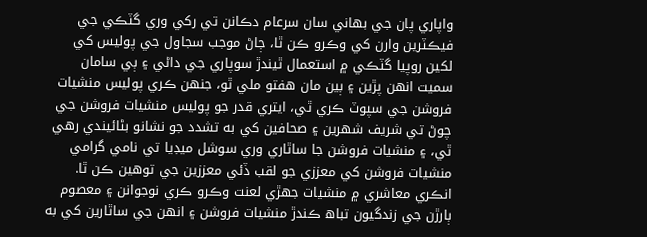واپاري پان جي بهاني سان سرعام دڪانن تي رکي وري گٽڪي جي فيڪٽرين وارن کي وڪرو ڪن ٿا، ڄاڻ موجب سجاول جي پوليس کي لکين روپيا گٽڪي ۾ استعمال ٿيندڙ سوپاري جي داڻي ۽ ٻي سامان سميت انهن پڙين ۽ ٻين مان هفتو ملي ٿو، جنهن ڪري پوليس منشيات فروشن جي سپوٽ ڪري ٿي، ايتري قدر جو پوليس منشيات فروشن جي چوڻ تي شريف شھرين ۽ صحافين کي به تشدد جو نشانو بڻائيندي رهي ٿي، ۽ منشيات فروشن جا ساٿاري وري سوشل ميڊيا تي نامي گرامي منشيات فروشن کي معززي جو لقب ڏئي معززين جي توهين ڪن ٿا. انڪري معاشري ۾ منشيات جهڙي لعنت وڪرو ڪري نوجوانن ۽ معصوم ٻارڙن جي زندگيون تباھ ڪندڙ منشيات فروشن ۽ انهن جي ساٿارين کي به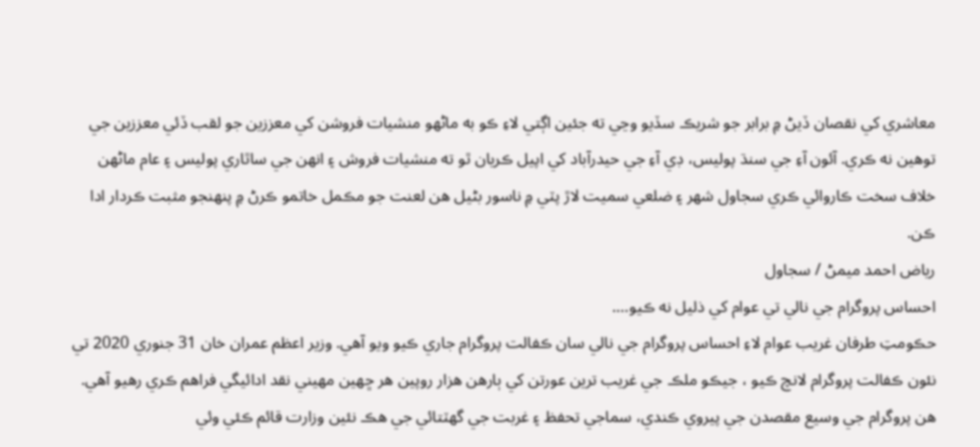معاشري کي نقصان ڏيڻ ۾ برابر جو شريڪ سڏيو وڃي ته جئين اڳتي لاءِ ڪو به ماڻهو منشيات فروشن کي معززين جو لقب ڏئي معززين جي توهين نه ڪري. آئون آءِ جي سنڌ پوليس، ڊي آءِ جي حيدرآباد کي اپيل ڪريان ٿو ته منشيات فروش ۽ انهن جي ساٿاري پوليس ۽ عام ماڻهن خلاف سخت ڪاروائي ڪري سجاول شھر ۽ ضلعي سميت لاڙ پٽي ۾ ناسور بڻيل هن لعنت جو مڪمل خاتمو ڪرڻ ۾ پنهنجو مثبت ڪردار ادا ڪن.
رياض احمد ميمڻ / سجاول
احساس پروگرام جي نالي تي عوام کي ذليل نه ڪيو….
حڪومتِ طرفان غريب عوام لاءِ احساس پروگرام جي نالي سان ڪفالت پروگرام جاري ڪيو ويو آھي. وزير اعظم عمران خان 31 جنوري 2020 تي نئون ڪفالت پروگرام لانچ ڪيو ، جيڪو ملڪ جي غريب ترين عورتن کي ٻارھن هزار روپين ھر ڇھين مھيني نقد ادائيگي فراهم ڪري رهيو آهي. هن پروگرام جي وسيع مقصدن جي پيروي ڪندي، سماجي تحفظ ۽ غربت جي گھٽتائي جي هڪ نئين وزارت قائم ڪئي وئي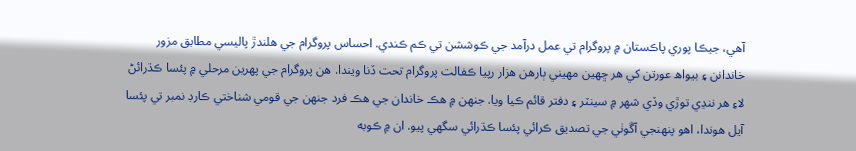آهي، جيڪا پوري پاڪستان ۾ پروگرام تي عمل درآمد جي ڪوششن تي ڪم ڪندي. احساس پروگرام جي ھلندڙ پاليسي مطابق مزور خاندانن ۽ بيواھ عورتن کي ھر ڇھين مھيني ٻارھن ھزار رپيا ڪفالت پروگرام تحت ڏنا ويندا. ھن پروگرام جي پھرين مرحلي ۾ پئسا ڪڌرائڻ لاءِ ھر ننڍي توڙي وڏي شھر ۾ سينٽر ۽ دفتر قائم ڪيا ويا. جنھن ۾ ھڪ خاندان جي ھڪ فرد جنھن جي قومي شناختي ڪارڊ نمبر تي پئسا آيل ھوندا، اھو پنھنجي آڱوٺي جي تصديق ڪرائي پئسا ڪڌرائي سگھي پيو. ان ۾ ڪوبه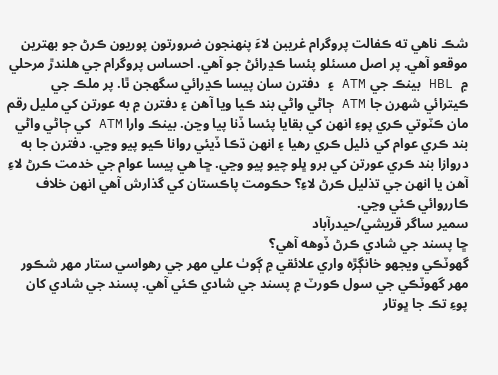شڪ ناهي ته ڪفالت پروگرام غريبن لاءَ پنھنجون ضرورتون پوريون ڪرڻ جو بھترين موقعو آھي. پر اصل مسئلو پئسا ڪڍرائڻ جو آھي. احساس پروگرام جي ھلندڙ مرحلي ۾ HBL بينڪ جي ATM ۽ دفترن سان پيسا ڪڍرائي سگھجن ٿا. پر ملڪ جي ڪيترائي شھرن جا ATM ڄاڻي واڻي بند ڪيا ويا آھن ۽ دفترن ۾ به عورتن کي مليل رقم مان ڪٽوتي ڪري پوءِ انھن کي بقايا پئسا ڏنا پيا وڃن. بينڪ وارا ATM کي ڄاڻي واڻي بند ڪري عوام کي ذليل ڪري رھيا ۽ انھن ڌڪا ڏيئي روانا ڪيو پيو وڃي. دفترن جا به دروازا بند ڪري عورتن کي برو ڀلو چيو پيو وڃي. ڇا ھي پيسا عوام جي خدمت ڪرڻ لاءِ آھن يا انھن جي تذليل ڪرڻ لاءِ؟ حڪومت پاڪستان کي گذارش آھي انھن خلاف ڪارروائي ڪئي وڃي.
سمير ساگر قريشي/حيدرآباد
ڇا پسند جي شادي ڪرڻ ڏوھه آهي؟
گهوٽڪي ويجهو خانڳڙه واري علائقي ۾ ڳوٺ علي مهر جي رهواسي ستار مهر شڪور مهر گهوٽڪي جي سول ڪورٽ ۾ پسند جي شادي ڪئي آهي. پسند جي شادي کان پوءِ تڪ جا ڀوتار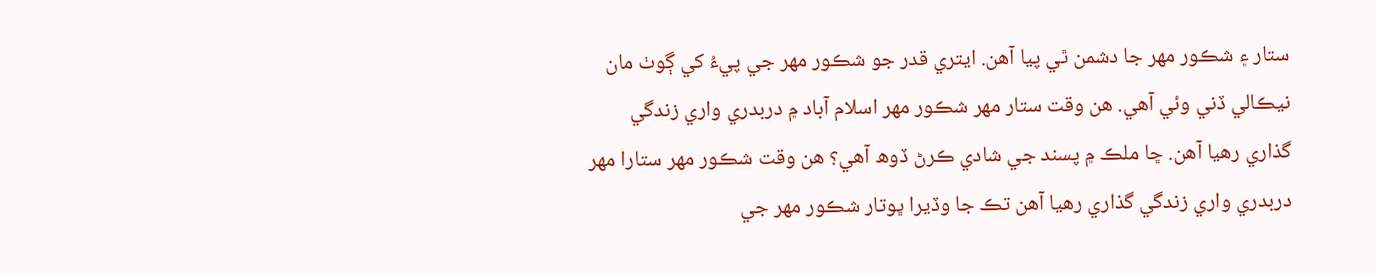ستار ۽ شڪور مهر جا دشمن ٿي پيا آهن. ايتري قدر جو شڪور مهر جي پيءُ کي ڳوٺ مان نيڪالي ڏني وئي آهي. هن وقت ستار مهر شڪور مهر اسلام آباد ۾ دربدري واري زندگي گذاري رهيا آهن. ڇا ملڪ ۾ پسند جي شادي ڪرڻ ڏوھ آهي؟ هن وقت شڪور مهر ستارا مهر دربدري واري زندگي گذاري رهيا آهن تڪ جا وڏيرا ڀوتار شڪور مهر جي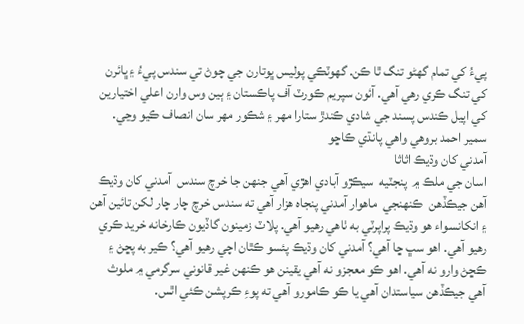پيءُ کي تمام گهڻو تنگ ٿا ڪن. گهوٽڪي پوليس ڀوتارن جي چوڻ تي سندس پيءُ ۽ ڀائرن کي تنگ ڪري رهي آهي. آئون سپريم ڪورٽ آف پاڪستان ۽ ٻين وس وارن اعلي اختيارين کي اپيل ڪندس پسند جي شادي ڪندڙ ستارا مهر ۽ شڪور مهر سان انصاف ڪيو وڃي.
سمير احمد بروهي واهي پانڌي ڪاڇو
آمدني کان وڌيڪ اثاثا
اسان جي ملڪ ۾  پنجٽيه  سيڪڙو آبادي اهڙي آهي جنهن جا خرچ سندس  آمدني کان وڌيڪ آهن جيڪڏهن  ڪنهنجي  ماهوار آمدني پنجاه هزار آهي ته سندس خرچ چار چار لکن تائين آهن ۽ انکانسواء هو وڌيڪ پراپرٽي به ٺاهي رهيو آهي. پلاٽ زمينون گاڏيون ڪارخانه خريد ڪري رهيو آهي. اهو سڀ ڇا آهي؟ آمدني کان وڌيڪ پئسو ڪٿان اچي رهيو آهي؟ ڪير به پڇڻ ۽ ڪڇڻ وارو نه آهي. اهو ڪو معجزو نه آهي يقينن هو ڪنهن غير قانوني سرگرمي ۾ ملوث آهي جيڪڏهن سياستدان آهي يا ڪو ڪامورو آهي ته پوءِ ڪرپشن ڪئي اٿس.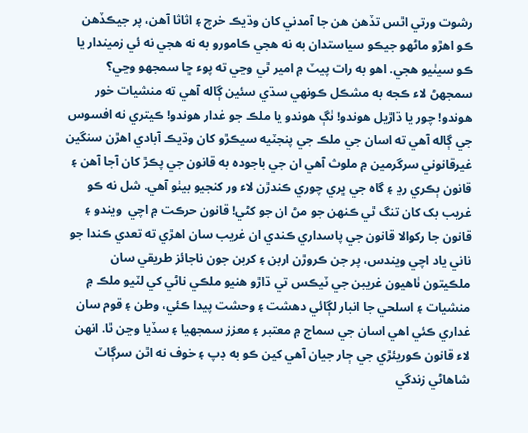رشوت ورتي اٿس تڏهن هن جا آمدني کان وڌيڪ خرچ ۽ اثاثا آهن، پر جيڪڏهن ڪو اهڙو ماڻهو جيڪو سياستدان به نه هجي ڪامورو به نه هجي نه ئي زميندار يا ڪو سيٺيو هجي. اهو به رات پيٽ ۾ امير ٿي وڃي ته پوء ڇا سمجهو وڃي؟ سمجهڻ لاء ڪجه به مشڪل ڪونهي سڌي سئين ڳاله آهي ته منشيات خور هوندو! چور يا ڌاڙيل هوندو! ٺڳ هوندو يا ملڪ جو غدار هوندو! ڪيتري نه افسوس جي ڳاله آهي ته اسان جي ملڪ جي پنجٽيه سيڪڙو کان وڌيڪ آبادي اهڙن سنگين غيرقانوني سرگرمين ۾ ملوث آهي ان جي باجوده به قانون جي پڪڙ کان آجا آهن ۽ قانون ٻڪري رڍ ۽ گاه جي ڀري چوري ڪندڙن لاء ور کنجيو بيٺو آهي. شل نه ڪو غريب بک کان تنگ ٿي ڪنهن جو مڻ ان جو کڻي! قانون حرڪت ۾ اچي  ويندو ۽ قانون جا رکوالا قانون جي پاسداري ڪندي ان غريب سان اهڙي ته تعدي ڪندا جو ناني ياد اچي ويندس، پر جن ڪروڙن اربن ۽ کربن جون ناجائز طريقي سان ملڪيتون ٺاهيون غريبن جي ٽيڪس تي ڌاڙو هنيو ملڪي ناڻي کي لٽيو ملڪ ۾ منشيات ۽ اسلحي جا انبار لڳائي دهشت ۽ وحشت پيدا ڪئي، وطن ۽ قوم سان غداري ڪئي اهي اسان جي سماج ۾ معتبر ۽ معزز سمجهيا ۽ سڏيا وڃن ٿا. انهن لاء قانون ڪوريئڙي جي ڄار جيان آهي کين ڪو به ڊپ ۽ خوف نه اٿن سرڳاٽ شاهاڻي زندگي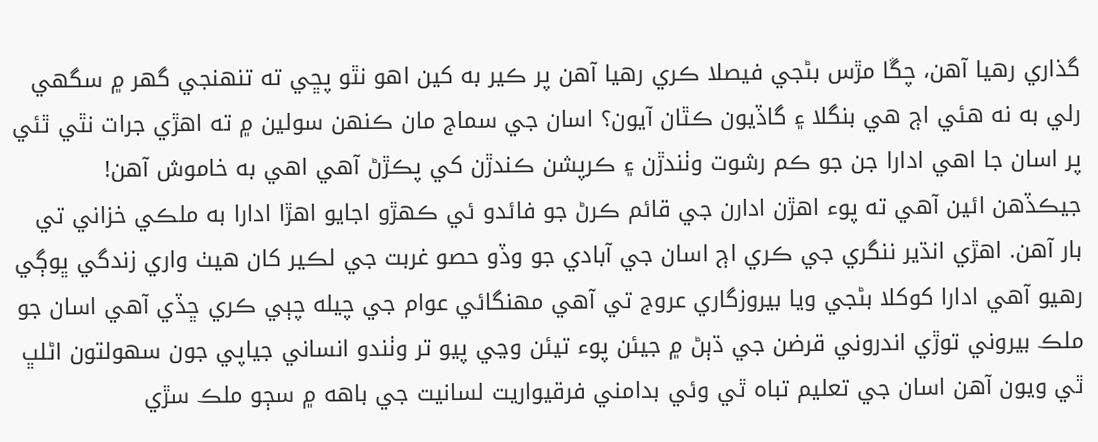گذاري رهيا آهن، چڱا مڙس بڻجي فيصلا ڪري رهيا آهن پر ڪير به کين اهو نٿو پڇي ته تنهنجي گهر ۾ سگهي رلي به نه هئي اڄ هي بنگلا ۽ گاڏيون ڪٿان آيون؟ اسان جي سماج مان ڪنهن سولين ۾ ته اهڙي جرات نٿي ٿئي پر اسان جا اهي ادارا جن جو ڪم رشوت وٺندڙن ۽ ڪرپشن ڪندڙن کي پڪڙڻ آهي اهي به خاموش آهن! جيڪڏهن ائين آهي ته پوء اهڙن ادارن جي قائم ڪرڻ جو فائدو ئي ڪهڙو اجايو اهڙا ادارا به ملڪي خزاني تي بار آهن. اهڙي انڌير ننگري جي ڪري اڄ اسان جي آبادي جو وڏو حصو غربت جي لڪير کان هيٺ واري زندگي ڀوڳي رهيو آهي ادارا کوکلا بڻجي ويا بيروزگاري عروج تي آهي مهنگائي عوام جي چيله چٻي ڪري ڇڏي آهي اسان جو ملڪ بيروني توڙي اندروني قرضن جي ڌٻڻ ۾ جيئن پوء تيئن وڃي پيو تر وٺندو انساني جياپي جون سهولتون اڻلڀ ٿي ويون آهن اسان جي تعليم تباه ٿي وئي بدامني فرقيواريت لسانيت جي باهه ۾ سڄو ملڪ سڙي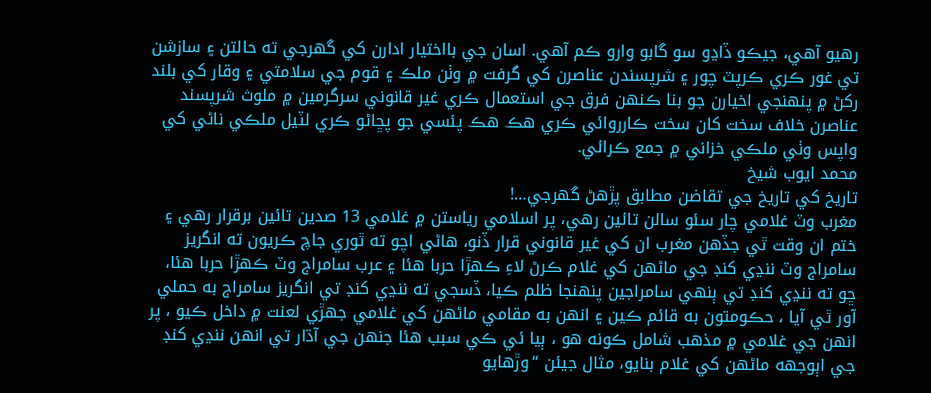رهيو آهي، جيڪو ڏاڍو سو گابو وارو ڪم آهي. اسان جي بااختيار ادارن کي گهرجي ته حالتن ۽ سازشن تي غور ڪري ڪرپٽ چور ۽ شرپسندن عناصرن کي گرفت ۾ وٺن ملڪ ۽ قوم جي سلامتي ۽ وقار کي بلند رکڻ ۾ پنهنجي اخيارن جو بنا ڪنهن فرق جي استعمال ڪري غير قانوني سرگرمين ۾ ملوث شرپسند عناصرن خلاف سخت کان سخت ڪارروائي ڪري هڪ هڪ پئسي جو پڇاڻو ڪري لٽيل ملڪي ناڻي کي واپس وٺي ملڪي خزاني ۾ جمع ڪرائي.
محمد ايوب شيخ
تاريخ کي تاريخ جي تقاضن مطابق پڙهڻ گھرجي…!
مغرب وٽ غلامي چار سئو سالن تائين رهي، پر اسلامي رياستن ۾ غلامي 13 صدين تائين برقرار رهي ۽ ختم ان وقت ٿي جڏهن مغرب ان کي غير قانوني قرار ڏنو، هاڻي اچو ته ٿوري جاچ ڪريون ته انگريز سامراج وٽ ننڍي کنڊ جي ماڻهن کي غلام ڪرڻ لاءِ ڪهڙا حربا هئا ۽ عرب سامراج وٽ ڪهڙا حربا هئا، ڇو ته ننڍي کنڊ تي ٻنهي سامراجين پنهنجا ظلم ڪيا، ڏسجي ته ننڍي کنڊ تي انگريز سامراج به حملي آور ٿي آيا ، حڪومتون به قائم ڪين ۽ انهن به مقامي ماڻهن کي غلامي جهڙي لعنت ۾ داخل ڪيو ، پر انهن جي غلامي ۾ مذهب شامل ڪونه هو ، ٻيا ئي ڪي سبب هئا جنهن جي آڌار تي انهن ننڍي کنڊ جي اٻوجهه ماڻهن کي غلام بنايو، مثال جيئن “وڙهايو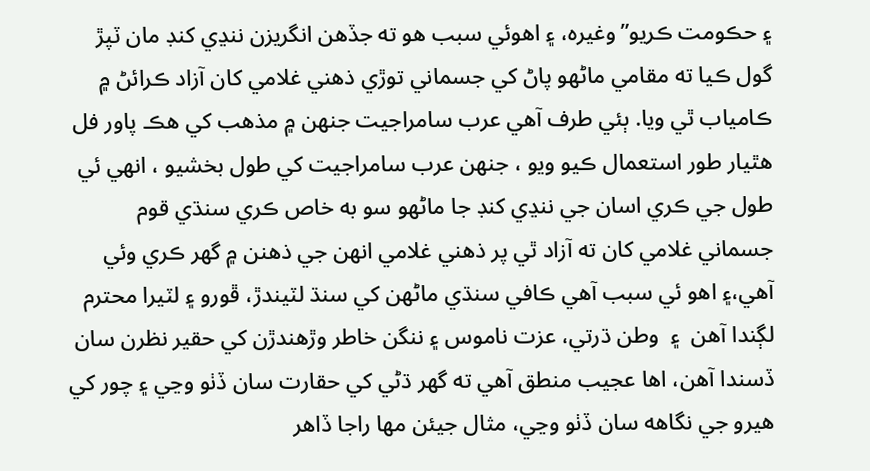۽ حڪومت ڪريو” وغيره، ۽ اهوئي سبب هو ته جڏهن انگريزن ننڍي کنڊ مان ٽپڙ گول ڪيا ته مقامي ماڻهو پاڻ کي جسماني توڙي ذهني غلامي کان آزاد ڪرائڻ ۾ ڪامياب ٿي ويا. ٻئي طرف آهي عرب سامراجيت جنهن ۾ مذهب کي هڪ پاور فل هٿيار طور استعمال ڪيو ويو ، جنهن عرب سامراجيت کي طول بخشيو ، انهي ئي طول جي ڪري اسان جي ننڍي کنڊ جا ماڻهو سو به خاص ڪري سنڌي قوم جسماني غلامي کان ته آزاد ٿي پر ذهني غلامي انهن جي ذهنن ۾ گهر ڪري وئي آهي،۽ اهو ئي سبب آهي ڪافي سنڌي ماڻهن کي سنڌ لٽيندڙ، ڦورو ۽ لٽيرا محترم لڳندا آهن  ۽  وطن ڌرتي، عزت ناموس ۽ ننگن خاطر وڙهندڙن کي حقير نظرن سان ڏسندا آهن، اها عجيب منطق آهي ته گهر ڌڻي کي حقارت سان ڏٺو وڃي ۽ چور کي هيرو جي نگاهه سان ڏٺو وڃي، مثال جيئن مها راجا ڏاهر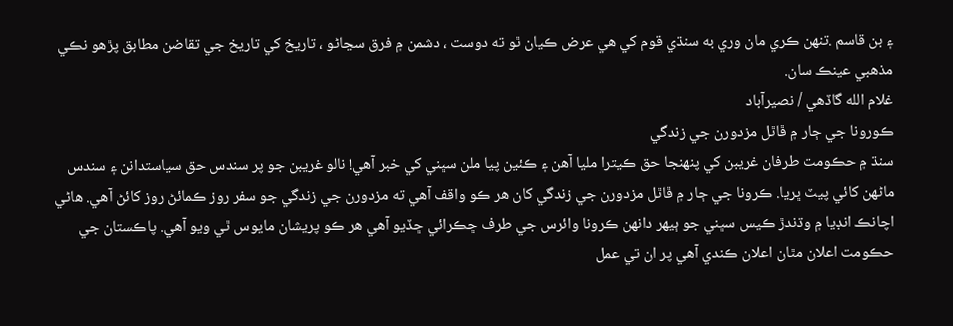۽ بن قاسم .تنهن ڪري مان وري به سنڌي قوم کي هي عرض ڪيان ٿو ته دوست ، دشمن ۾ فرق سڃاڻو ، تاريخ کي تاريخ جي تقاضن مطابق پڙهو نڪي مذهبي عينڪ سان.
غلام الله گاڏهي / نصيرآباد
ڪورونا جي ڄار ۾ ڦاٿل مزدورن جي زندگي
سنڌ ۾ حڪومت طرفان غريبن کي پنھنجا حق ڪيترا مليا آهن ۽ ڪئين پيا ملن سڀني کي خبر آهي! نالو غريبن جو پر سندس حق سياستدانن ۽ سندس ماڻهن کائي پيٽ ڀريا. ڪرونا جي ڄار ۾ ڦاٿل مزدورن جي زندگي کان هر ڪو واقف آهي ته مزدورن جي زندگي جو سفر روز ڪمائڻ روز کائڻ آهي. هاڻي اچانڪ انڊيا ۾ وڌندڙ ڪيس سڀني جو ٻيهر دانهن ڪرونا وائرس جي طرف ڇڪرائي ڇڏيو آهي هر ڪو پريشان مايوس ٿي ويو آهي. پاڪستان جي حڪومت اعلان مٿان اعلان ڪندي آهي پر ان تي عمل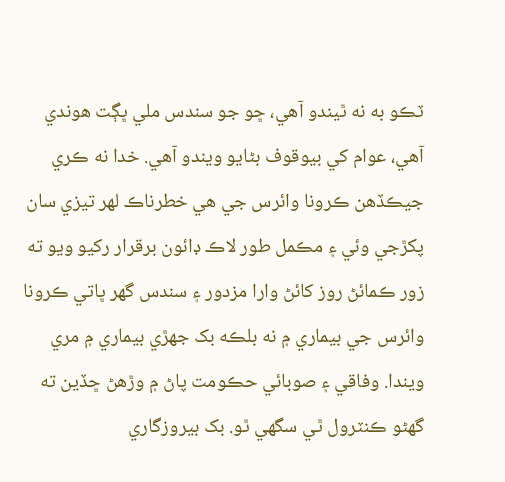ٽڪو به نه ٿيندو آهي، ڇو جو سندس ملي ڀڳت هوندي آهي، عوام کي بيوقوف بڻايو ويندو آهي. خدا نه ڪري جيڪڏهن ڪرونا وائرس جي هي خطرناڪ لهر تيزي سان پکڙجي وئي ۽ مڪمل طور لاڪ ڊائون برقرار رکيو ويو ته زور ڪمائڻ روز کائڻ وارا مزدور ۽ سندس گهر ڀاتي ڪرونا وائرس جي بيماري ۾ نه بلڪه بک جهڙي بيماري ۾ مري ويندا. وفاقي ۽ صوبائي حڪومت پاڻ ۾ وڙهڻ ڇڏين ته گهڻو ڪنٽرول ٿي سگهي ٿو. بک بيروزگاري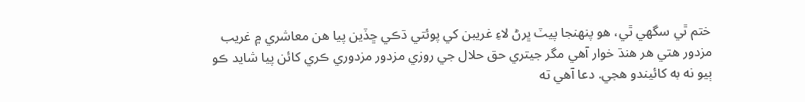ختم ٿي سگهي ٿي، هو پنهنجا پيٽ ڀرڻ لاءِ غريبن کي پوئتي ڌڪي ڇڏين پيا هن معاشري ۾ غريب مزدور هتي هر هنڌ خوار آهي مگر جيتري حق حلال جي روزي مزدور مزدوري ڪري کائن پيا شايد ڪو ٻيو نه به کائيندو هجي. دعا آهي ته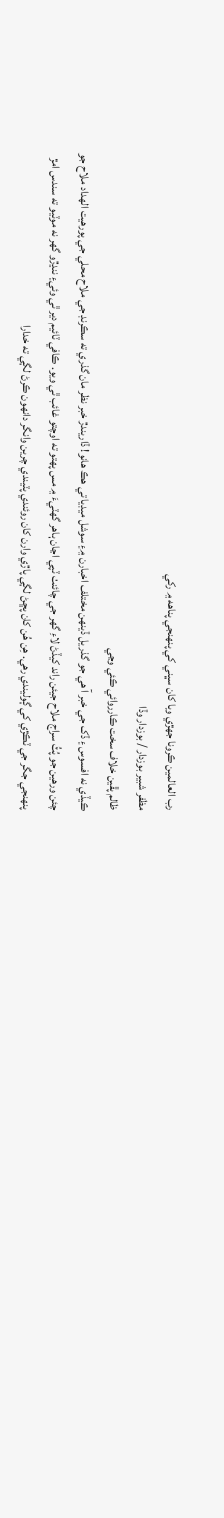رب العالمين ڪرونا جهڙي وبا کان سڀني کي پنهنجي پناهه ۾ رکي
مظفر شبير بوزدار / بوزدار وڏا
ظالم پڦين خلاف سخت ڪارروائي ڪئي وڃي
ڪيڏي نه افسوس ۽ ڏک جي خبر آ ھي جو گذريل ڏينهن مختلف اخبارن ۾۽ سوشل ميڊيا تي ھڪ ھانو! ڏاريندڙ خبر نظر مان گذري ته سڪرنڊ جي ملاح محلي جي پورهيت الهداد ملاح جو چئن ورهين جو پُٽُ سراج ملاح جيئن راند کيڏڻ لاءِ گهر جي چائنٺ ٽپي اڃان ٻاهر گهٽيءَ ۾ مس پهتو ته اوچتو غائب ٿي ويو. ڪافي ٽائيم دير ٿي وئي۽ ننڍڙو گھر نه موٽيو ته سندس امڙ پنهنجي جگر جي ٽڪڙي کي ڳوليندي رهي. ھِن ھُن کان پڇڻ لڳي پاڙي وارن کان روئندي پٽيندي چرين وانگر دانھون ڪرڻ لڳي ته خدارا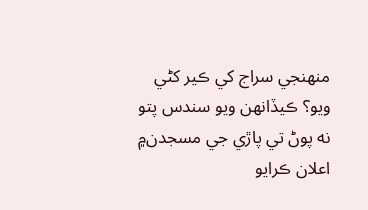منهنجي سراج کي ڪير کڻي ويو؟ ڪيڏانهن ويو سندس پتو نه پوڻ تي پاڙي جي مسجدن۾ اعلان ڪرايو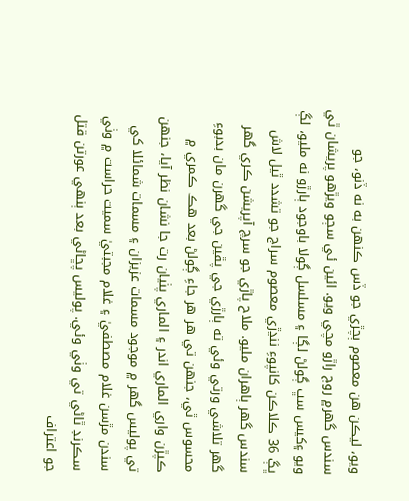ويو، ليڪن ھن معصوم ٻچڙي جو ڏس ڪنھن به نه ڏنو، جو سندس گھر۾ روڄ راڙو مچي ويو. ائين ئي سڄو ويڙھو پريشان ٿي ويو ۽کيس سڀ ڳولڻ لڳا ۽ مسلسل ڳولا باوجود ٻارڙو نه مليو، لڳ ڀڳ 36 ڪلاڪن کانپوءِ ننڍڙي معصوم سراج جو تشدد ٿيل لاش سندس گهر ٻاهران مليو. ملاح پاڙي جو سرچ آپريشن ڪري گهر گهر تلاشي ورتي وئي ته ٻارڙي جي پڦين جي گهرن مان بدبوءِ محسوس ٿي، جنهن تي هر هر جاءِ ڳولڻ بعد هڪ ڪمري ۾ ڪپڙن واري الماري اندر ۽ الماري پٺيان رت جا نشان نظر آيا، جنهن تي پوليس گهر ۾ موجود مسمات عزيزان ۽ مسمات شمائلا کي سندن مڙسن غلام مصطفيٰ ۽ غلام مجبتيٰ سميت حراست ۾ وٺي سڪرنڊ ٿاڻي تي وٺي وئي. پوليس پڇاڻي بعد ٻنهي عورتن قتل جو اعتراف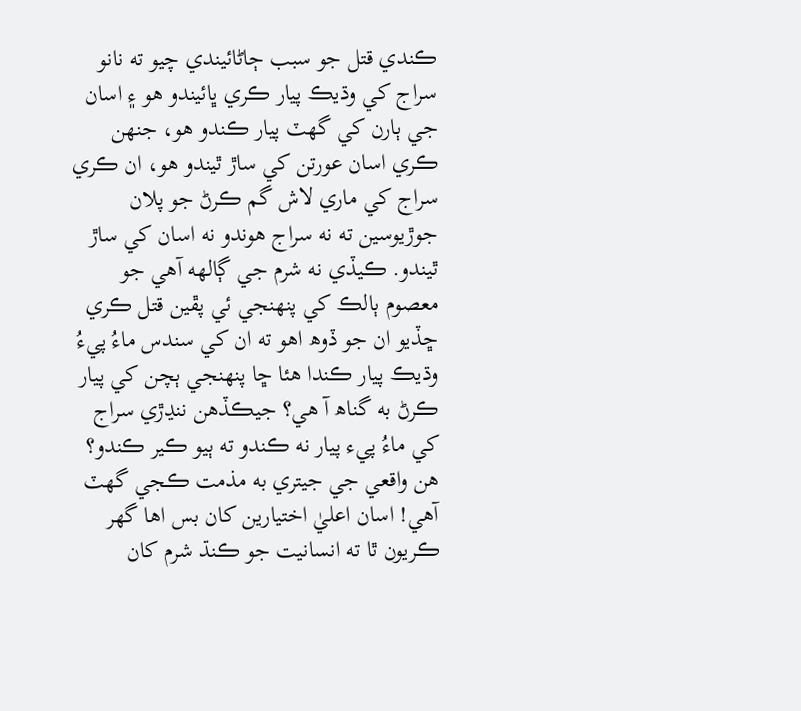ڪندي قتل جو سبب ڄاڻائيندي چيو ته نانو سراج کي وڌيڪ پيار ڪري ڀائيندو هو ۽ اسان جي ٻارن کي گهٽ پيار ڪندو هو، جنهن ڪري اسان عورتن کي ساڙ ٿيندو هو، ان ڪري سراج کي ماري لاش گم ڪرڻ جو پلان جوڙيوسين ته نه سراج هوندو نه اسان کي ساڙ ٿيندو. ڪيڏي نه شرم جي ڳالهه آهي جو معصوم ٻالڪ کي پنهنجي ئي پڦين قتل ڪري ڇڏيو ان جو ڏوھ اھو ته ان کي سندس ماءُ پيءُ وڌيڪ پيار ڪندا هئا ڇا پنهنجي ٻچن کي پيار ڪرڻ به گناھ آ ھي؟ جيڪڏهن ننڍڙي سراج کي ماءُ پيء پيار نه ڪندو ته ٻيو ڪير ڪندو؟ ھن واقعي جي جيتري به مذمت ڪجي گھٽ آهي! اسان اعليٰ اختيارين کان بس اھا گھر ڪريون ٿا ته انسانيت جو ڪنڌ شرم کان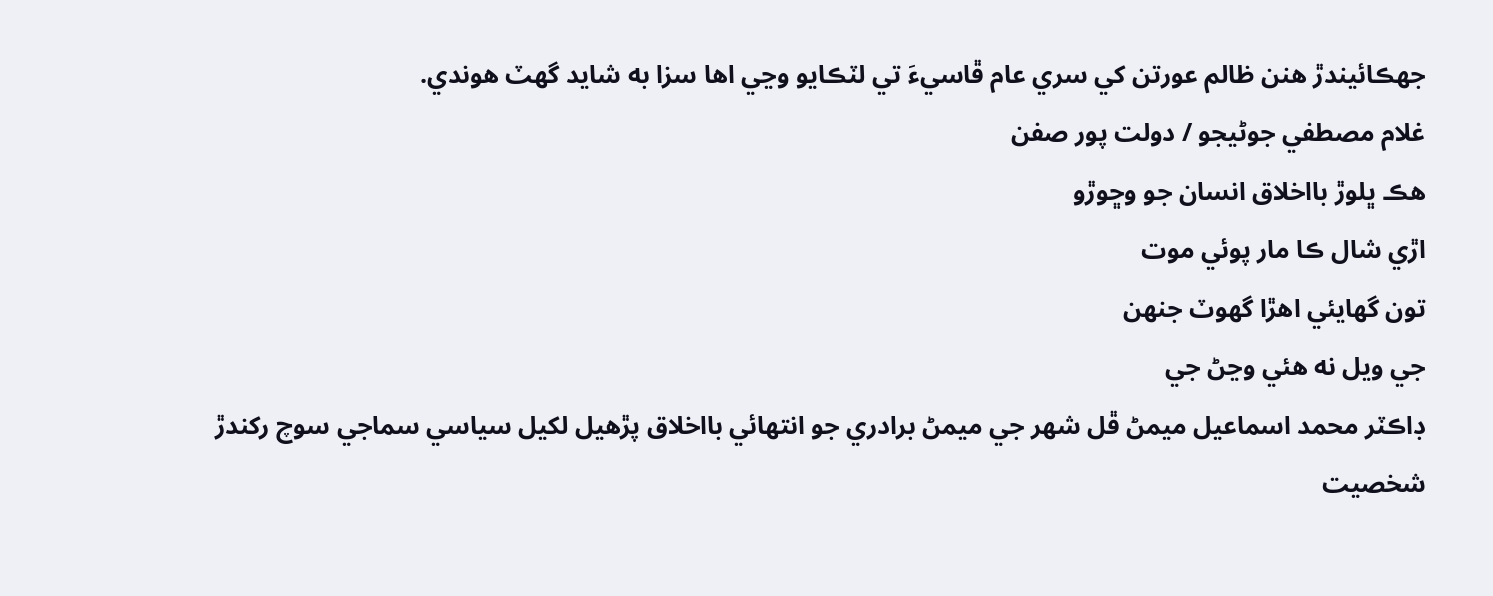جهڪائيندڙ ھنن ظالم عورتن کي سري عام ڦاسيءَ تي لٽڪايو وڃي اھا سزا به شايد گھٽ ھوندي.
غلام مصطفي جوڻيجو / دولت پور صفن
هڪ ڀلوڙ بااخلاق انسان جو وڇوڙو
اڙي شال ڪا مار پوئي موت
تون گهايئي اهڙا گهوٽ جنهن
جي ويل نه هئي وڃڻ جي
ڊاڪٽر محمد اسماعيل ميمڻ ڦل شھر جي ميمڻ برادري جو انتهائي بااخلاق پڙھيل لکيل سياسي سماجي سوچ رکندڙ شخصيت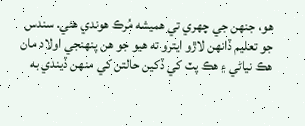هو، جنھن جي چھري تي ھميشه مُرڪ ھوندي ھئي. سندس جو تعليم ڏانهن لاڙو ايترو ته هيو جو هن پنهنجي اولاد مان هڪ نياڻي ۽ هڪ پٽ کي ڏکين حالتن کي منهن ڏيندي به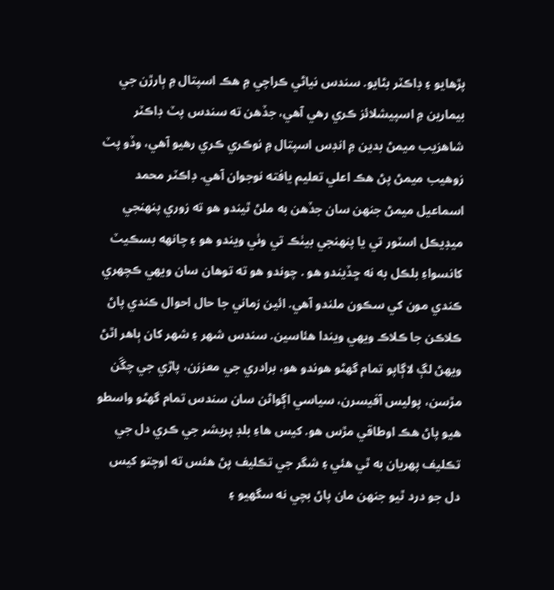پڙهايو ۽ ڊاڪٽر بڻايو. سندس نياڻي ڪراچي ۾ هڪ اسپتال ۾ ٻارڙن جي بيمارين ۾ اسپيشلائز ڪري رهي آھي، جڏهن ته سندس پٽ ڊاڪٽر شاهزيب ميمڻ بدين ۾ انڊس اسپتال ۾ نوڪري ڪري رهيو آھي، وڏو پٽ زوهيب ميمڻ پڻ هڪ اعلي تعليم يافته نوجوان آھي. ڊاڪٽر محمد اسماعيل ميمڻ جنهن سان جڏهن به ملڻ ٿيندو هو ته زوري پنهنجي ميڊيڪل اسٽور تي يا پنهنجي بيٺڪ تي وٺي ويندو هو ۽ چانھه بسڪيٽ کانسواءِ بلڪل به نه ڇڏيندو هو . چوندو هو ته توهان سان ويهي ڪچھري ڪندي مون کي سڪون ملندو آھي. ائين زماني جا حال احوال ڪندي پاڻ ڪلاڪن جا ڪلاڪ ويهي ويندا هئاسين. سندس شھر ۽ شھر کان ٻاهر اٿڻ ويهڻ لڳ لاڳاپو تمام گهڻو هوندو هو، برادري جي معززن، پاڙي جي چڱن مڙسن، پوليس آفيسرن، سياسي اڳواڻن سان سندس تمام گهڻو واسطو هيو پاڻ هڪ اوطاقي مڙس هو. کيس هاءِ بلڊ پريشر جي ڪري دل جي تڪليف پهريان به ٿي هئي ۽ شگر جي تڪليف پڻ هئس ته اوچتو کيس دل جو درد ٿيو جنهن مان پاڻ بچي نه سگهيو ۽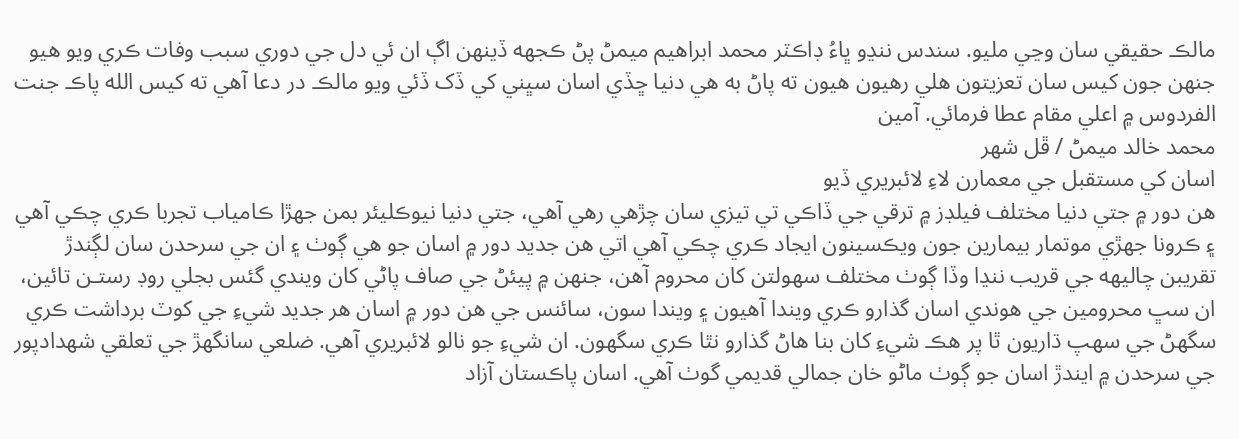مالڪ حقيقي سان وڃي مليو. سندس ننڍو ڀاءُ ڊاڪٽر محمد ابراهيم ميمڻ پڻ ڪجھه ڏينهن اڳ ان ئي دل جي دوري سبب وفات ڪري ويو هيو جنهن جون کيس سان تعزيتون هلي رهيون هيون ته پاڻ به هي دنيا ڇڏي اسان سڀني کي ڏک ڏئي ويو مالڪ در دعا آھي ته کيس الله پاڪ جنت الفردوس ۾ اعلي مقام عطا فرمائي. آمين
محمد خالد ميمڻ / ڦل شھر
اسان کي مستقبل جي معمارن لاءِ لائبريري ڏيو
ھن دور ۾ جتي دنيا مختلف فيلڊز ۾ ترقي جي ڏاڪي تي تيزي سان چڙهي رھي آھي، جتي دنيا نيوڪليئر بمن جھڙا ڪامياب تجربا ڪري چڪي آھي ۽ ڪرونا جھڙي موتمار بيمارين جون ويڪسينون ايجاد ڪري چڪي آھي اتي هن جديد دور ۾ اسان جو ھي ڳوٺ ۽ ان جي سرحدن سان لڳندڙ تقريبن چاليھه جي قريب ننڍا وڏا ڳوٺ مختلف سھولتن کان محروم آهن، جنهن ۾ پيئڻ جي صاف پاڻي کان ويندي گئس بجلي روڊ رستـن تائين، ان سڀ محرومين جي ھوندي اسان گذارو ڪري ويندا آھيون ۽ ويندا سون، سائنس جي ھن دور ۾ اسان ھر جديد شيءِ جي کوٽ برداشت ڪري سگھڻ جي سھپ ڌاريون ٿا پر ھڪ شيءِ کان بنا ھاڻ گذارو نٿا ڪري سگھون. ان شيءِ جو نالو لائبريري آھي. ضلعي سانگھڙ جي تعلقي شھدادپور جي سرحدن ۾ ايندڙ اسان جو ڳوٺ ماڻو خان جمالي قديمي گوٺ آھي. اسان پاڪستان آزاد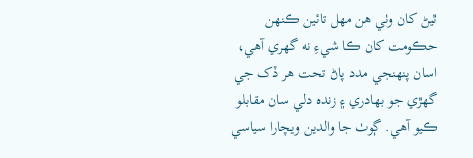ٿيڻ کان وٺي ھن مھل تائين ڪنهن حڪومت کان ڪا شيءِ نه گھري آهي، اسان پنهنجي مدد پاڻ تحت ھر ڏک جي گھڙي جو بھادري ۽ زنده دلي سان مقابلو ڪيو آھي. ڳوٺ جا والدين ويچارا سياسي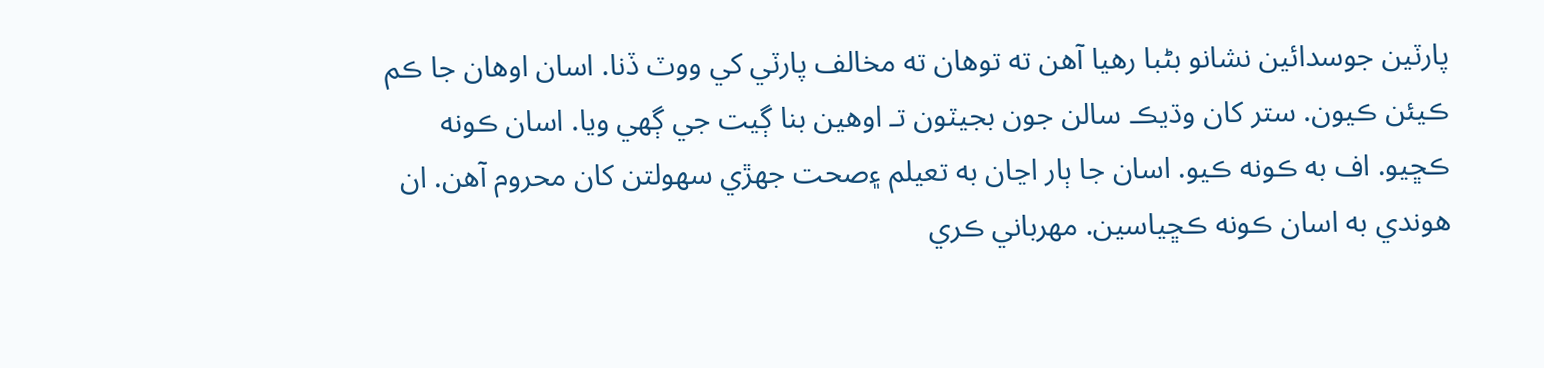پارٽين جوسدائين نشانو بڻبا رھيا آھن ته توهان ته مخالف پارٽي کي ووٽ ڏنا. اسان اوھان جا ڪم ڪيئن ڪيون. ستر کان وڌيڪ سالن جون بجيٽون تـ اوھين بنا ڳيت جي ڳهي ويا. اسان ڪونه ڪڇيو. اف به ڪونه ڪيو. اسان جا ٻار اڃان به تعيلم ۽صحت جھڙي سھولتن کان محروم آھن. ان ھوندي به اسان ڪونه ڪڇياسين. مھرباني ڪري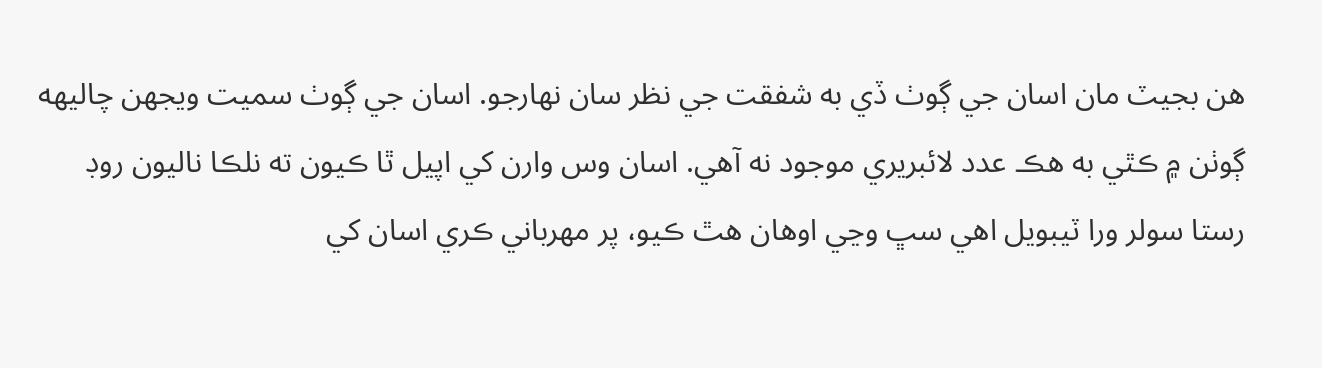ھن بجيٽ مان اسان جي ڳوٺ ڏي به شفقت جي نظر سان نھارجو. اسان جي ڳوٺ سميت ويجھن چاليهه ڳوٺن ۾ ڪٿي به ھڪ عدد لائبريري موجود نه آھي. اسان وس وارن کي اپيل ٿا ڪيون ته نلڪا ناليون روڊ رستا سولر ورا ٽيبويل اھي سڀ وڃي اوھان ھٿ ڪيو، پر مھرباني ڪري اسان کي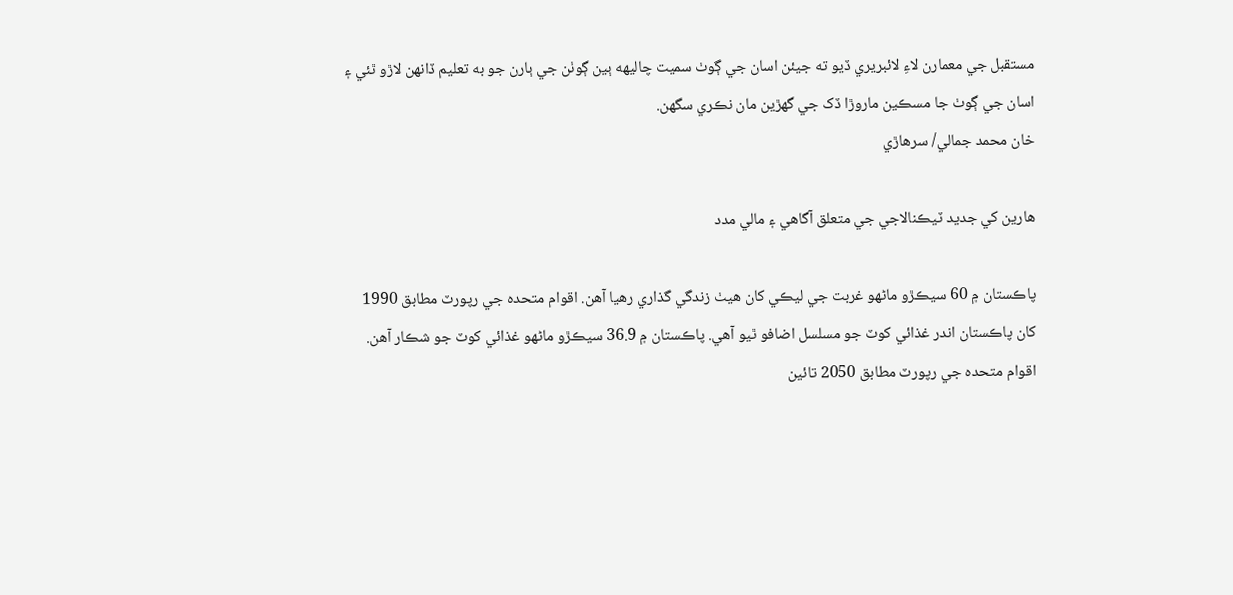مستقبل جي معمارن لاءِ لائبريري ڏيو ته جيئن اسان جي ڳوٺ سميت چاليهه ٻين ڳوٺن جي ٻارن جو به تعليم ڏانهن لاڙو ٿئي ۽ اسان جي ڳوٺ جا مسڪين ماروڙا ڏک جي گھڙين مان نڪري سگهن.
خان محمد جمالي/ سرھاڙي

هارين کي جديد ٽيڪنالاجي جي متعلق آگاهي ۽ مالي مدد

پاڪستان ۾ 60 سيڪڙو ماڻهو غربت جي ليڪي کان هيٺ زندگي گذاري رهيا آهن. اقوام متحده جي رپورٽ مطابق 1990 کان پاڪستان اندر غذائي کوٽ جو مسلسل اضافو ٿيو آهي. پاڪستان ۾ 36.9 سيڪڙو ماڻهو غذائي کوٽ جو شڪار آهن. اقوام متحده جي رپورٽ مطابق 2050 تائين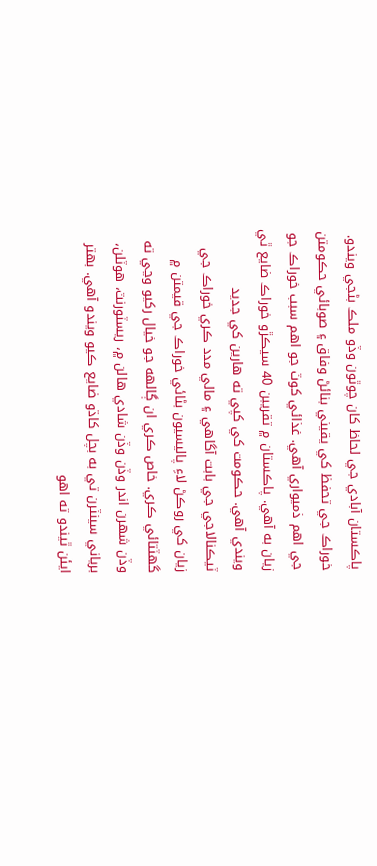پاڪستان آبادي جي لحاظ کان چوٿون وڏو ملڪ بڻجي ويندو. خوراڪ جي تحفظ کي يقيني بنائڻ وفاق ۽ صوبائي حڪومتن جي اهم ذميواري آهي. غذائي کوٽ جو اهم سبب خوراڪ جو زيان به آهي. پاڪستان ۾ تقريبن 40 سيڪڙو خوراڪ ضايع ٿي ويندي آهي. حڪومت کي کپي ته هارين کي جديد ٽيڪنالاجي جي بابت آگاهي ۽ مالي مدد ڪري خوراڪ جي زيان کي روڪڻ لاءِ پاليسيون بڻائي خوراڪ جي قيمتن ۾ گهٽتائي ڪري. خاص ڪري ان ڳالهه جو خيال رکيو وڃي ته وڏن شهرن اندر وڏن وڏن شادي هالن ۾، ريسٽورنٽ، هوٽلن، برياني سينٽرن تي به بچل کاڌو ضايع ڪيو ويندو آهي. بهتر ايئن ٿيندو ته اهو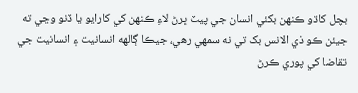بچل کاڌو ڪنهن بکئي انسان جي پيٽ ڀرڻ لاءِ ڪنهن کي کارايو يا ڏنو وڃي ته جيئن ڪو ذي الانس بک تي نه سمهي رهي، جيڪا ڳالهه انسانيت ۽ انسانيت جي تقاضا کي پوري ڪرڻ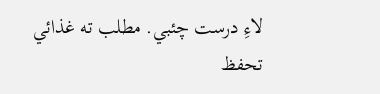لاءِ درست چئبي. مطلب ته غذائي تحفظ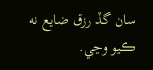سان گڏ رزق ضايع نه ڪيو وڃي.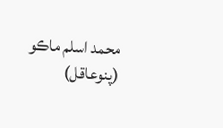محمد اسلم ماڪو (پنوعاقل)